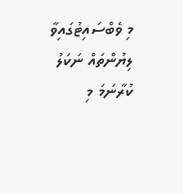މި ވެބްސައިޓުގައިވާ ލިޔުންތައް ނަކަލު ކުރާނަމަ މި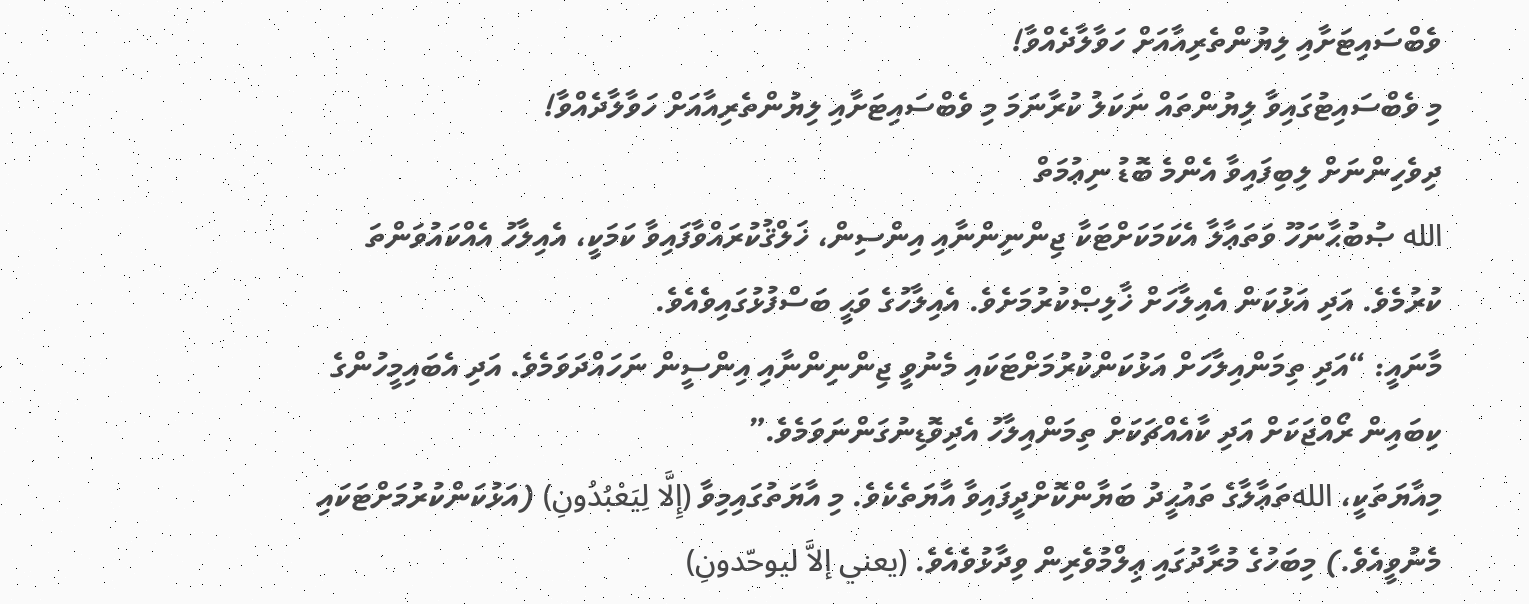ވެބްސައިޓަށާއި ލިޔުންތެރިއާއަށް ހަވާލާދެއްވާ!
މި ވެބްސައިޓުގައިވާ ލިޔުންތައް ނަކަލު ކުރާނަމަ މި ވެބްސައިޓަށާއި ލިޔުންތެރިއާއަށް ހަވާލާދެއްވާ!
ދިވެހިންނަށް ލިބިފައިވާ އެންމެ ބޮޑު ނިޢުމަތް
الله ޞުބުޙާނަހޫ ވަތަޢާލާ އެކަމަކަށްޓަކާ ޖިންނިންނާއި އިންސިން، ޚަލްޤުކުރައްވާފައިވާ ކަމަކީ، އެއިލާހު އެއްކައުވަންތަ ކުރުމެވެ. އަދި އަޅުކަން އެއިލާހަށް ޚާލިޞްކުރުމަށެވެ. އެއިލާހުގެ ވަޙީ ބަސްފުޅުގައިވެއެވެ.
މާނައީ: “އަދި ތިމަންއިލާހަށް އަޅުކަންކުރުމަށްޓަކައި މެނުވީ ޖިންނިންނާއި އިންސީން ނަހައްދަވަމެވެ. އަދި އެބައިމީހުންގެ ކިބައިން ރޯއްޖަކަށް އަދި ކާއެއްޗަކަށް ތިމަންއިލާހު އެދިވޮޑިނުގަންނަވަމެވެ.”
މިއާޔަތަކީ، اللهތަޢާލާގެ ތައުޙީދު ބަޔާންކޮށްދީފައިވާ އާޔަތެކެވެ. މި އާޔަތުގައިމިވާ (إِلَّا لِيَعْبُدُونِ) (އަޅުކަންކުރުމަށްޓަކައި މެނުވީއެވެ.) މިބަހުގެ މުރާދުގައި ޢިލްމުވެރިން ވިދާޅުވެއެވެ. (يعني إلاَّ ليوحّدونِ)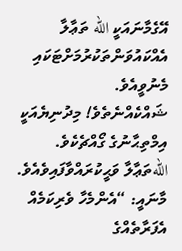އޭގެމާނައަކީ الله ތަޢާލާ އެއްކައުވަންތަކުރުމަށްޓަކައި މެނުވީއެވެ.
ޝައްކެއްނެތެވެ! މިދުނިޔެއަކީ އިމްތިޙާނުގެ ގޯއްޗެކެވެ. اللهތަޢާލާ ވަޙީކުރައްވާފައިވެއެވެ.
މާނައީ: “އެންމެހާ ވެރިކަމެއް އެފަރާތެއްގެ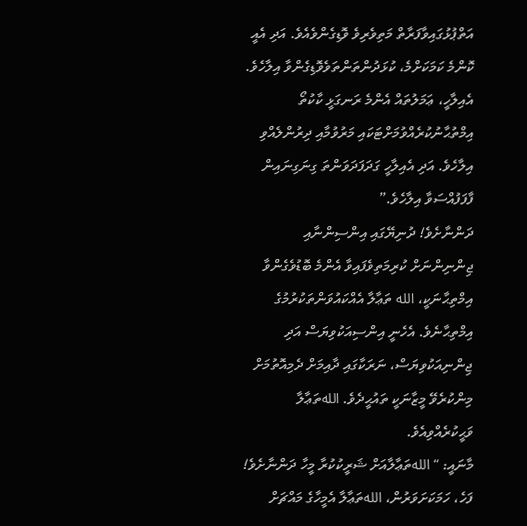އަތްޕުޅުގައިވާފަރާތް މަތިވެރިވެ ވޮޑިގެންވެއެވެ. އަދި އެއީ ކޮންމެ ކަމަކަށްމެ، ކުޅަދުންތަންތަވެވޮޑިގެންވާ އިލާހެވެ. އެއިލާހީ، ޢަމަލުތައް އެންމެ ރަނގަޅީ ކާކުތޯ އިމްތުޙާނުކުރެއްވުމަށްޓަކައި މަރުވުމާއި ދިރުންލެއްވި އިލާހެވެ. އަދި އެއިލާހީ ގަދަފަދަވަންތަ ގިނަގިނައިން ފާފަފުއްސަވާ އިލާހެވެ.”
ދަންނާށެވެ! ދުނިޔޭގައި އިންސިންނާއި ޖިންނިންނަށް ކުރިމަތިވެފައިވާ އެންމެ ބޮޑުވެގެންވާ އިމްތިޙާނަކީ، الله ތަޢާލާ އެއްކައުވަންތަކުރުމުގެ އިމްތިޙާނެވެ. އެހެނީ އިންސިއަކުވިޔަސް އަދި ޖިންނިއަކުވިޔަސް، ނަރަކާގައި ދާއިމަށް ދެމިއޮތުމަށް މިންކުރެވޭ މީޒާނަކީ ތައުޙީދެވެ. اللهތަޢާލާ ވަޙީކުރެއްވިއެވެ.
މާނައީ: “اللهތަޢާލާއަށް ޝަރީކުކުރާ މީހާ ދަންނާށެވެ! ފަހެ، ހަމަކަށަވަރުން، اللهތަޢާލާ އެމީހާގެ މައްޗަށް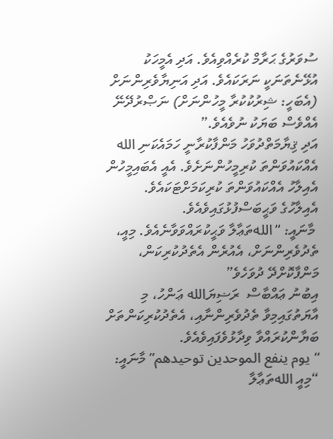ސުވަރުގެ ޙަރާމް ކުރެއްވިއެވެ. އަދި އެމީހަކު އުޅޭނެތަނަކީ ނަރަކައެވެ. އަދި އަނިޔާވެރިންނަށް (އެބަހީ: ޝިރުކުކުރާ މީހުންނަށް) ނަޞްރުދޭނޭ އެއްވެސް ބަޔަކު ނުވެއެވެ.”
އަދި ޤިޔާމަތްދުވަހު މަންފާކުރާނީ ހަމައެކަނި الله އެއްކައުވަންތަ ކުރިމީހުންނަށެވެ. އެއީ އެބައިމީހުން އެއިލާހު އެއްކައުވަންތަ ކުރިކަމަށްޓަކައެވެ. އެއިލާހުގެ ވަޙީބަސްފުޅުގައިވެއެވެ.
 މާނައީ: “اللهތަޢާލާ ވަޙީކުރައްވަވާނެއެވެ. މިއީ، ތެދުވެރިންނަށް، އެއުރެން އެތެދުކުރިކަން، މަންފާކޮށްދޭ ދުވަހެވެ”
އިބުނު ޢައްބާސް  ރަޟިޔަالله ޢަންހު، މި އާޔަތުގައިމިވާ ތެދުވެރިންނާއި، އެތެދުކުރިކަންތަށް ބަޔާންކުރައްވާ ވިދާޅުވެފައިވެއެވެ.
“يوم ينفع الموحدين توحيدهم” މާނައީ: “މިއީ اللهތަޢާލާ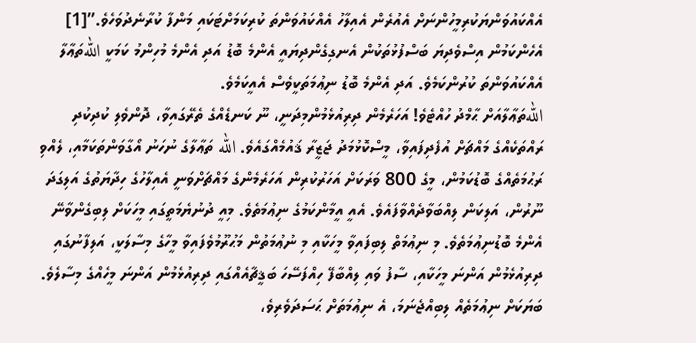އެއްކައުވަންޔަކުރިމީހުންނަށް އެއުރެން އެއިލާހު އެއްކައުވަންތަ ކުރިކަމަށްޓަކައި މަންފާ ކުރާނެދުވަހެވެ.”[1]
އެހެންކަމުން އިސްވެދިޔަ ބަސްފުޅުތަކުން އެނގިގެންދިޔައީ އެންމެ ބޮޑު އަދި އެންމެ މުހިންމު ކަމަކީ اللهތަޢާލާ އެއްކައުވަންތަ ކުރުންކަމެވެ. އަދި އެންމެ ބޮޑު ނިޢުމަތަކީވެސް އެއީކަމެވެ.
اللهތަޢާލާއަށް ޙާމްދު ހުއްޓެވެ! އަހަރެމެން ދިރިއުޅެމުންމިދަނީ، ނޫ ކަނޑެއްގެ ތެރޭގައިވާ، ދޮންވެލި ކުދިކުދި ރައްތަކެއްގެ މައްޗަށް އުފެދިފައިވާ، މީސްކޮޅުމަދު ޖަޒީރާ ޤައުމެއްގައެވެ. الله ތަޢާލާގެ ނުހަނު އޯގާވަންތަކަމާއި، ލެއްވި ރަޙުމަތެއްގެ ބޮޑުކަމުން، މީގެ 800 ވަރަކަށް އަހަރުކުރިން އަހަރެމެންގެ މައްޗަށްވަނީ އެއިލާހުގެ ހިދާޔަތުގެ އަލިގަދަ ނޫރުން، އަލިކަން ލިއްބަވާދެއްވާފައެވެ. އެއީ އީމާންކަމުގެ ނިޢުމަތެވެ. މިއީ ދުނުޔެމަތީގައި މީހަކަށް ލިބިގެންވާނޭ އެންމެ ބޮޑުނިޢުމަތެވެ. މި ނިޢުމަތް ލިބިފައިވާ މީހަކާއި މި ނުޢުމަތުން މަޙުރޫމުވެފައިވާ މީހާގެ މިސާލަކީ، އަލިފާނުގައި ދިރިއުޅެމުން އަންނަ މީހަކާއި، ސާފު ވައި ލިއްބާފޭ ހިއްފަސޭހަ ބަޤީޗާއެއްގައި ދިރިއުޅެމުން އަންނަ މީހެއްގެ މިސާލެވެ.
ބަޔަކަށް ނިޢުމަތެއް ލިބިއްޖެނަމަ، އެ ނިޢުމަތަށް ޙަސަދަވެރިވެ،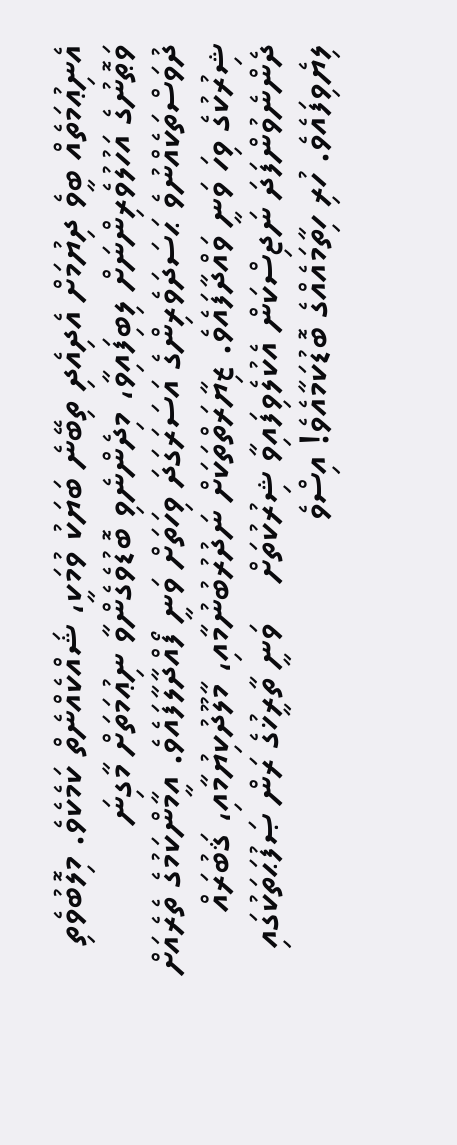އެނިޢުމަތެއް ބީވެ ދިޔުމަށް އެދިއެދި ތިބޭނެ ބަޔަކު ވުމަކީ، ޝައްކެއްނެތް ކަމެކެވެ. މިލޮބުވެތި ވަޠޮނުގެ އަހުލުވެރިންނަށް ލިބިފައިވާ، މިދެންނެވި ބޮޑުވެގެންވާ ނިޢުމަތަށް މާގިނަ ދުވަސްތަކެއްނުވެ ޙަސަދަވެރިންގެ އަސަރަގަދަ ވިހަތަށް ވަނީ ފޯއްދާލާފައެވެ. އީމާންކަމުގެ ތެރެއަށް ޝިރުކުގެ ވިހަ ވަނީ ވައްދާފައެވެ. ޒިޔާރަތްތަކަށް ނަދުރުބުނުމާއި، މާލޫދުކިޔުމާއި، ޤަބުރައް ދެންނެވުންފަދަ ނަޖިސްކަން އެކުލެވިފައިވާ ޝިރުކުތަށް    ވަނީ ތާރީޚުގެ ރަން ޞަފުޙަތަކުގައި ލިޔެވިފައެވެ. ހުރި ހިތާމައެއްގެ ބޮޑުކަމާއެވެ! އިސްވެ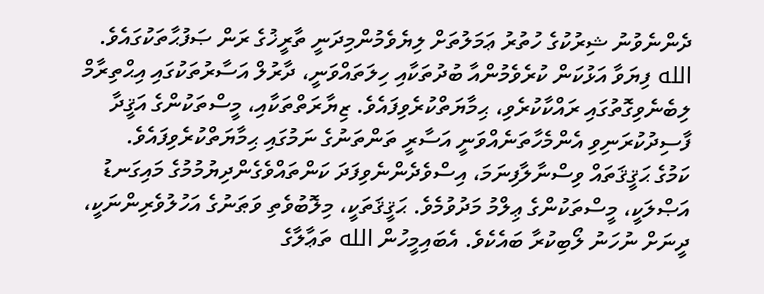ދެންނެވުނު ޝިރުކުގެ ހުތުރު ޢަމަލުތަށް ލިޔެވެމުންމިދަނީ ތާރީޚުގެ ރަން ޞަފުޙާތަކުގައެވެ. الله ފިޔަވާ އަޅުކަން ކުރެވެމުންއާ ބުދުތަކާއި ހިލަތައްވަނީ، ދާރުލް އަސާރުތަކުގައި އިޙްތިރާމް ލިބެނެވިގޮތުގައި ރައްކާކުރެވި، ޙިމާޔަތްކުރެވިފައެވެ. ޒިޔާރަތްތަކާއި، މީސްތަކުންގެ އަޤީދާ ފާސިދުކުރަނިވި އެންމެހާތަނެއްވަނީ އަސާރީ ތަންތަނުގެ ނަމުގައި ޙިމާޔަތްކުރެވިފައެވެ.
ކަމުގެ ޙަޤީޤަތައް ވިސްނާލާފިނަމަ، އިސްވެދެންނެވިފަދަ ކަންތައްވެގެންދިޔުމުމުގެ މައިގަނޑު އަޞްލަކީ، މީސްތަކުންގެ ޢިލްމު މަދުވުމެވެ. ޙަޤީޤަތަކީ، މިލޮބުވެތި ވަޠަނުގެ އަހުލުވެރިންނަކީ، ދީނަށް ނުހަނު ލޯބިކުރާ ބައެކެވެ. އެބައިމީހުން الله ތަޢާލާގެ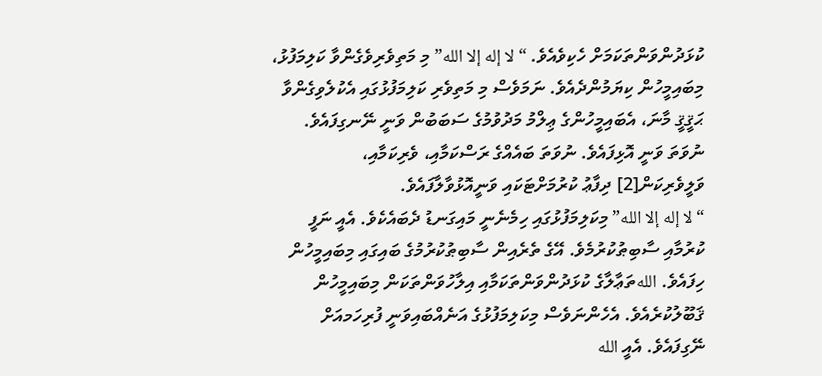ކުޅަދުންވަންތަކަމަށް ހެކިވެއެވެ. “لا إله إلا الله” މި މަތިވެރިވެގެންވާ ކަލިމަފުޅު، މިބައިމީހުން ކިޔަމުންދެއެވެ. ނަމަވެސް މި މަތިވެރި ކަލިމަފުޅުގައި އެކުލެވިގެންވާ ޙަޤީޤީ މާނަ، އެބައިމީހުންގެ ޢިލްމު މަދުވުމުގެ ސަބަބުން ވަނީ ނޭނގިފައެވެ. ނުވަތަ ވަނީ އޮޅިފައެވެ. ނުވަތަ ބައެއްގެ ރަސްކަމާއި، ވެރިކަމާއި، ވަލީވެރިކަން[2] ދިފާޢު ކުރުމަށްޓަކައި ވަނީއޮޅުވާލާފައެވެ.
“لا إله إلا الله” މިކަލިމަފުޅުގައި ހިމެނެނީ މައިގަނޑު ދެބައެކެވެ. އެއީ ނަފީ ކުރުމާއި ސާބިޠުކުރުމެވެ. އޭގެ ތެރެއިން ސާބިޠުކުރުމުގެ ބައިގައި މިބައިމީހުން ހިފައެވެ. اللهތަޢާލާގެ ކުޅަދުންވަންތަކަމާއި އިލާހުވަންތަކަން މިބައިމީހުން ޤަބޫލުކުރެއެވެ. އެހެންނަވެސް މިކަލިމަފުޅުގެ އަނެއްބައިވަނީ ފުރިހަމއަށް ނޭގިފައެވެ. އެއީ الله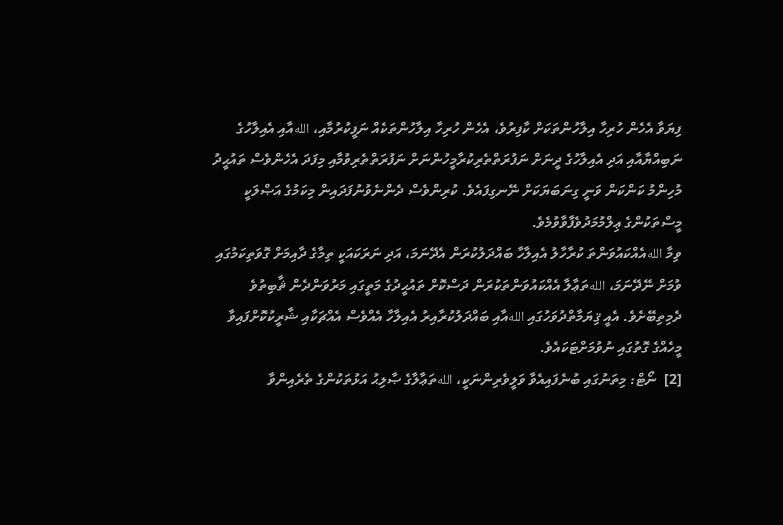ފިޔަވާ އެހެން ހުރިހާ އިލާހުންތަކަށް ކާފިރުވެ، އެހެން ހުރިހާ އިލާހުންތަކެއް ނަފީކުރުމާއި، اللهއާއި އެއިލާހުގެ ނަބިއްޔާއާއި އަދި އެއިލާހުގެ ދީނަށް ނަފުރަތްތެރިކުރާމީހުންނަށް ނަފުރަތްތެރިވުމާއި މިފަދަ އެހެންވެސް ތައުޙީދު މުހިންމު ކަންކަން ވަނީ ގިނަބަޔަކަށް ނޭނގިފައެވެ. ކުރިންވެސް ދެންނެވުނުފަދައިން މިކަމުގެ އަޞްލަކީ މީސްތަކުންގެ ޢިލްމުމަދުވެފާވާވުމެވެ.
ވިމާ اللهއެއްކައުވަންތަ ކުރާހާލު އެއިލާހާ ބައްދަލުކުރަން އެދޭނަމަ، އަދި ނަރަކައަކީ ތިމާގެ ދާއިމަށް ގޮވަތިކަމުގައި ވުމަށް ނޭދޭނަމަ، اللهތަޢާލާ އެއްކައުވަންތަކުރަން ދަސްކޮށް ތައުޙީދުގެ މަތީގައި މަރުވަންދެން ޘާބިތުވެ ދެމިތިބޭށެވެ. އެއީ ޤިޔަމާތްދުވަހުގައި اللهއާއި ބައްދަލުކުރާއިރު އެއިލާހާ އެއްވެސް އެއްޗަކާއި ޝާރީކުކޮށްފައިވާ މީހެއްގެ ގޮތުގައި ނުވުމަށްޓަކައެވެ.
[2]  ނޯޓް: މިތަނުގައި ބުނެފައިއެވާ ވަލީވެރިންނަކީ، اللهތަޢާލާގެ ޞާލިޙު އަޅުތަކުންގެ ތެރެއިންވާ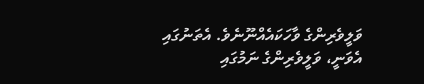ވަލީވެރިންގެ ވާހަކައެއްނޫނެވެ. އެތަނުގައި އެވަނީ، ވަލީވެރިންގެ ނަމުގައި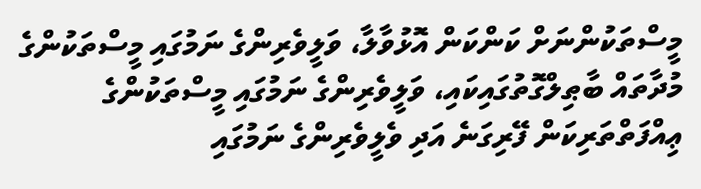މީސްތަކުންނަށް ކަންކަން އޮޅުވާލާ، ވަލީވެރިންގެ ނަމުގައި މީސްތަކުންގެ މުދާތައް ބާޠިލްގޮތުގައިކައި، ވަލީވެރިންގެ ނަމުގައި މީސްތަކުންގެ ޢިއްފަތްތަރިކަން ފޭރިގަނެ އަދި ވެލީވެރިންގެ ނަމުގައި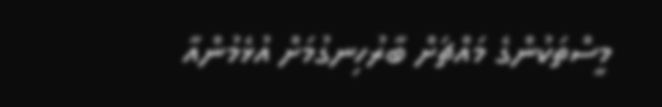މީސްތަކުންގެ މައްޗަށް ބާރުހިނގުމަށް އުޅެމުންއާ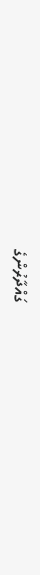ގައްދާރުންގެ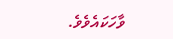ވާހަކައެވެވެ.